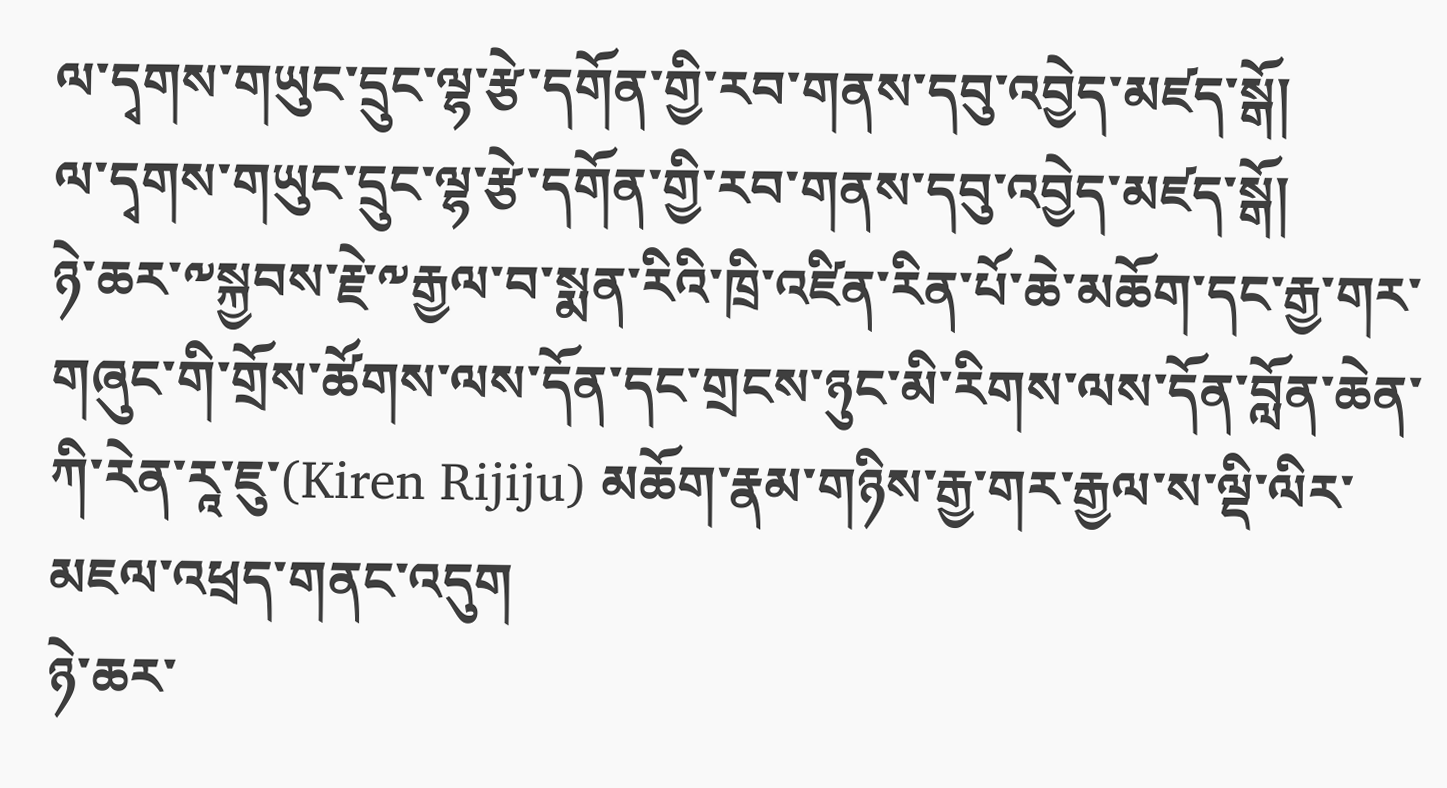ལ་དྭགས་གཡུང་དྲུང་ལྷ་རྩེ་དགོན་གྱི་རབ་གནས་དབུ་འབྱེད་མཛད་སྒོ།
ལ་དྭགས་གཡུང་དྲུང་ལྷ་རྩེ་དགོན་གྱི་རབ་གནས་དབུ་འབྱེད་མཛད་སྒོ།
ཉེ་ཆར་༸སྐྱབས་རྗེ་༸རྒྱལ་བ་སྨན་རིའི་ཁྲི་འཛིན་རིན་པོ་ཆེ་མཆོག་དང་རྒྱ་གར་གཞུང་གི་གྲོས་ཚོགས་ལས་དོན་དང་གྲངས་ཉུང་མི་རིགས་ལས་དོན་བློན་ཆེན་ཀི་རེན་རཱ་ཇུ་(Kiren Rijiju) མཆོག་རྣམ་གཉིས་རྒྱ་གར་རྒྱལ་ས་ལྡི་ལིར་མཇལ་འཕྲད་གནང་འདུག
ཉེ་ཆར་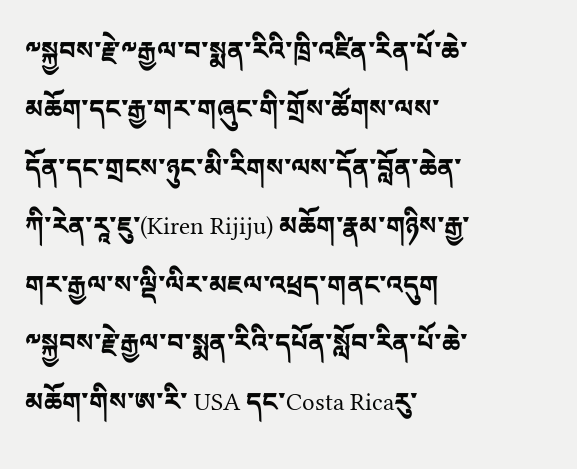༸སྐྱབས་རྗེ་༸རྒྱལ་བ་སྨན་རིའི་ཁྲི་འཛིན་རིན་པོ་ཆེ་མཆོག་དང་རྒྱ་གར་གཞུང་གི་གྲོས་ཚོགས་ལས་དོན་དང་གྲངས་ཉུང་མི་རིགས་ལས་དོན་བློན་ཆེན་ཀི་རེན་རཱ་ཇུ་(Kiren Rijiju) མཆོག་རྣམ་གཉིས་རྒྱ་གར་རྒྱལ་ས་ལྡི་ལིར་མཇལ་འཕྲད་གནང་འདུག
༸སྐྱབས་རྗེ་རྒྱལ་བ་སྨན་རིའི་དཔོན་སློབ་རིན་པོ་ཆེ་མཆོག་གིས་ཨ་རི་ USA དང་Costa Ricaརུ་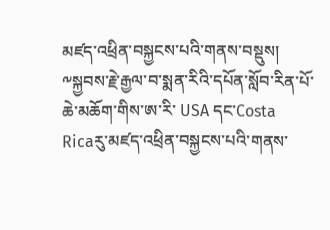མཛད་འཕྲིན་བསྐྱངས་པའི་གནས་བསྡུས།
༸སྐྱབས་རྗེ་རྒྱལ་བ་སྨན་རིའི་དཔོན་སློབ་རིན་པོ་ཆེ་མཆོག་གིས་ཨ་རི་ USA དང་Costa Ricaརུ་མཛད་འཕྲིན་བསྐྱངས་པའི་གནས་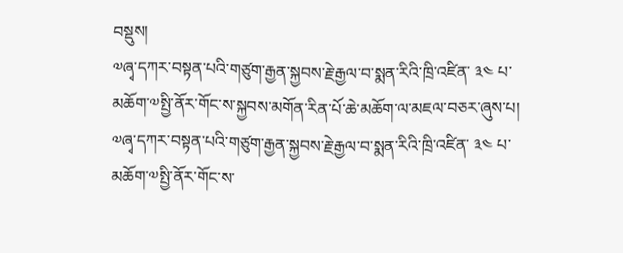བསྡུས།
༧ཞྭ་དཀར་བསྟན་པའི་གཙུག་རྒྱན་སྐྱབས་རྗེ་རྒྱལ་བ་སྨན་རིའི་ཁྲི་འཛིན་ ༣༤ པ་མཆོག་༧སྤྱི་ནོར་གོང་ས་སྐྱབས་མགོན་རིན་པོ་ཆེ་མཆོག་ལ་མཇལ་བཅར་ཞུས་པ།
༧ཞྭ་དཀར་བསྟན་པའི་གཙུག་རྒྱན་སྐྱབས་རྗེ་རྒྱལ་བ་སྨན་རིའི་ཁྲི་འཛིན་ ༣༤ པ་མཆོག་༧སྤྱི་ནོར་གོང་ས་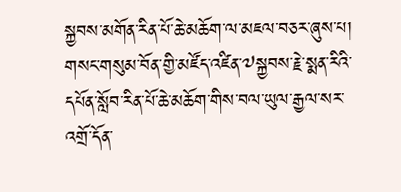སྐྱབས་མགོན་རིན་པོ་ཆེ་མཆོག་ལ་མཇལ་བཅར་ཞུས་པ།
གསང་གསུམ་བོན་གྱི་མཛོད་འཛིན་༧སྐྱབས་རྗེ་སྨན་རིའི་དཔོན་སློབ་རིན་པོ་ཆེ་མཆོག་གིས་བལ་ཡུལ་རྒྱལ་སར་འགྲོ་དོན་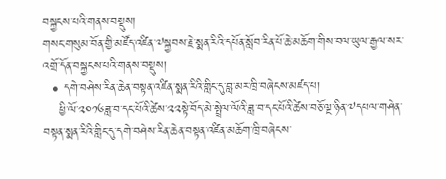བསྐྱངས་པའི་གནས་བསྡུས།
གསང་གསུམ་བོན་གྱི་མཛོད་འཛིན་༧སྐྱབས་རྗེ་སྨན་རིའི་དཔོན་སློབ་རིན་པོ་ཆེ་མཆོག་གིས་བལ་ཡུལ་རྒྱལ་སར་འགྲོ་དོན་བསྐྱངས་པའི་གནས་བསྡུས།
  • དགེ་བཤེས་རིན་ཆེན་བསྟན་འཛིན་སྨན་རིའི་གླིང་དུ་བླ་མར་ཁྲི་བཞེངས་མཛད་པ།
    ཕྱི་ལོ་༢༠༡༦ཟླ་བ་དང་པོའི་ཚེས་༢༢སྟེ་བོད་མེ་སྤྲེལ་ལོའི་ཟླ་བ་དང་པོའི་ཚེས་བཅོ་ལྔ་ཉིན་༧དཔལ་གཤེན་བསྟན་སྨན་རིའི་གླིང་དུ་དགེ་བཤེས་རིན་ཆེན་བསྟན་འཛིན་མཆོག་ཁྲི་བཞེངས་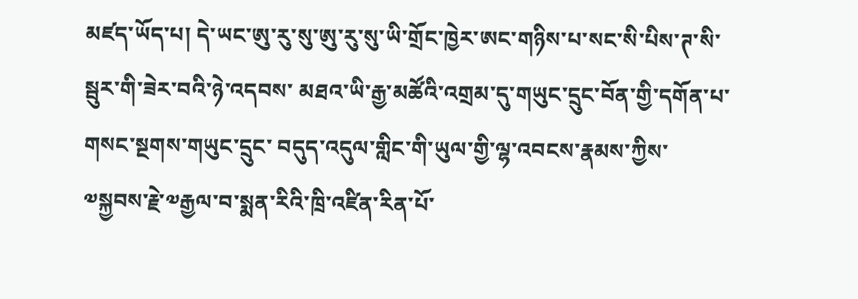མཛད་ཡོད་པ། དེ་ཡང་ཨུ་རུ་སུ་ཨུ་རུ་སུ་ཡི་གྲོང་ཁྱེར་ཨང་གཉིས་པ་སང་སི་པིས་ཊ་སི་སྦུར་གི་ཟེར་བའི་ཉེ་འདབས་ མཐའ་ཡི་རྒྱ་མཚོའི་འགྲམ་དུ་གཡུང་དྲུང་བོན་གྱི་དགོན་པ་གསང་སྔགས་གཡུང་དྲུང་ བདུད་འདུལ་གླིང་གི་ཡུལ་གྱི་ལྷ་འབངས་རྣམས་ཀྱིས་༧སྐྱབས་རྗེ་༧རྒྱལ་བ་སྨན་རིའི་ཁྲི་འཛིན་རིན་པོ་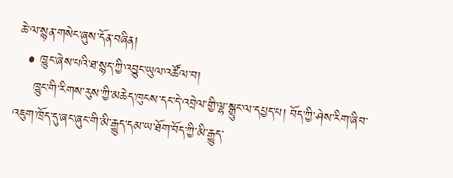ཆེ་ལ་སྙན་གསེང་ཞུས་དོན་བཞིན།
  • ཁྱུང་ཞེས་པའི་ཐ་སྙད་ཀྱི་འབྱུང་ཡུལ་འཚོལ་བ།
    ཁྱུང་གི་རིགས་རུས་ཀྱི་མཆེད་ཁུངས་དང་དེ་འབྲེལ་གྱི་ལྷ་སྒྲུང་ལ་དཔྱད་པ། བོད་ཀྱི་ཤེས་རིག་ཞིབ་འཇུག་ཁྲོད་དུ་ཞང་ཞུང་གི་མི་རྒྱུད་དམ་ཡ་ཐོག་བོད་ཀྱི་མི་རྒྱུད་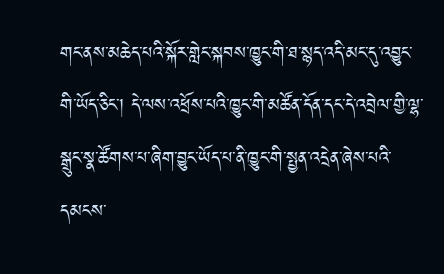གང་ནས་མཆེད་པའི་སྐོར་གླེང་སྐབས་ཁྱུང་གི་ཐ་སྙད་འདི་མང་དུ་འབྱུང་གི་ཡོད་ཅིང་། དེ་ལས་འཕྲོས་པའི་ཁྱུང་གི་མཚོན་དོན་དང་དེ་འབྲེལ་གྱི་ལྷ་སྒྲུང་སྣ་ཚོགས་པ་ཞིག་བྱུང་ཡོད་པ་ནི་ཁྱུང་གི་སྤྱན་འདྲེན་ཞེས་པའི་དམངས་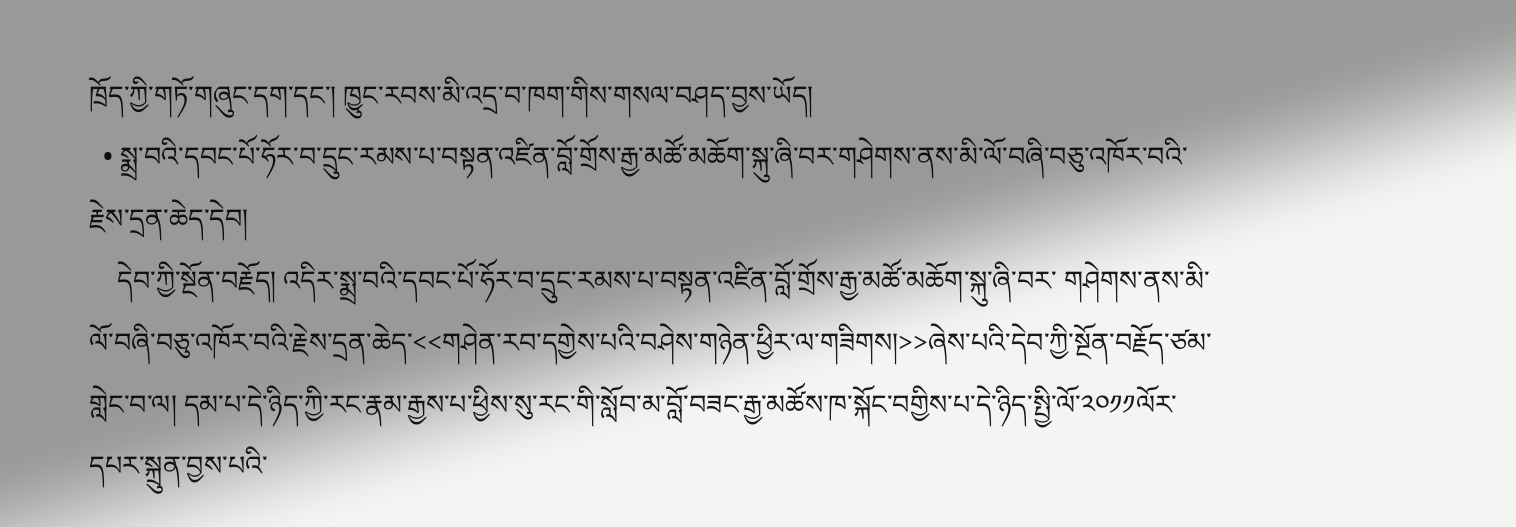ཁྲོད་ཀྱི་གཏོ་གཞུང་དག་དང་། ཁྱུང་རབས་མི་འདྲ་བ་ཁག་གིས་གསལ་བཤད་བྱས་ཡོད།
  • སྨྲ་བའི་དབང་པོ་ཧོར་བ་དྲུང་རམས་པ་བསྟན་འཛིན་བློ་གྲོས་རྒྱ་མཚོ་མཆོག་སྐུ་ཞི་བར་གཤེགས་ནས་མི་ལོ་བཞི་བཅུ་འཁོར་བའི་རྗེས་དྲན་ཆེད་དེབ།
    དེབ་ཀྱི་སྔོན་བརྗོད། འདིར་སྨྲ་བའི་དབང་པོ་ཧོར་བ་དྲུང་རམས་པ་བསྟན་འཛིན་བློ་གྲོས་རྒྱ་མཚོ་མཆོག་སྐུ་ཞི་བར་ གཤེགས་ནས་མི་ལོ་བཞི་བཅུ་འཁོར་བའི་རྗེས་དྲན་ཆེད་<<གཤེན་རབ་དགྱེས་པའི་བཤེས་གཉེན་ཕྱིར་ལ་གཟིགས།>>ཞེས་པའི་དེབ་ཀྱི་སྔོན་བརྗོད་ཙམ་གླེང་བ་ལ། དམ་པ་དེ་ཉིད་ཀྱི་རང་རྣམ་རྒྱས་པ་ཕྱིས་སུ་རང་གི་སློབ་མ་བློ་བཟང་རྒྱ་མཚོས་ཁ་སྐོང་བགྱིས་པ་དེ་ཉིད་སྤྱི་ལོ་༢༠༡༡ལོར་དཔར་སྐྲུན་བྱས་པའི་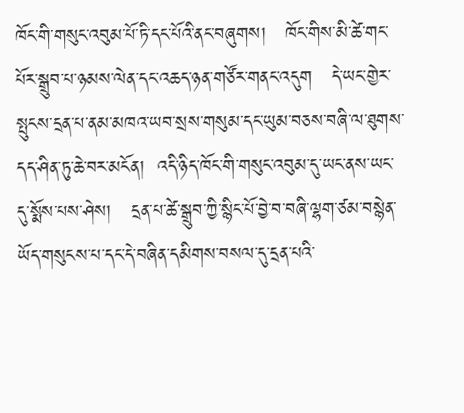ཁོང་གི་གསུང་འབུམ་པོ་ཏི་དང་པོའི་ནང་བཞུགས།   ཁོང་གིས་མི་ཚེ་གང་པོར་སྒྲུབ་པ་ཉམས་ལེན་དང་འཆད་ཉན་གཙོར་གནང་འདུག   དེ་ཡང་གྱེར་སྤུངས་དྲན་པ་ནམ་མཁའ་ཡབ་སྲས་གསུམ་དང་ཡུམ་བཅས་བཞི་ལ་ཐུགས་དད་ཤིན་ཏུ་ཆེ་བར་མངོན།  འདི་ཉིད་ཁོང་གི་གསུང་འབུམ་དུ་ཡང་ནས་ཡང་དུ་སྨོས་པས་ཤེས།   དྲན་པ་ཚེ་སྒྲུབ་ཀྱི་སྙིང་པོ་བྱེ་བ་བཞི་ལྷག་ཙམ་བསྙེན་ཡོད་གསུངས་པ་དང་དེ་བཞིན་དམིགས་བསལ་དུ་དྲན་པའི་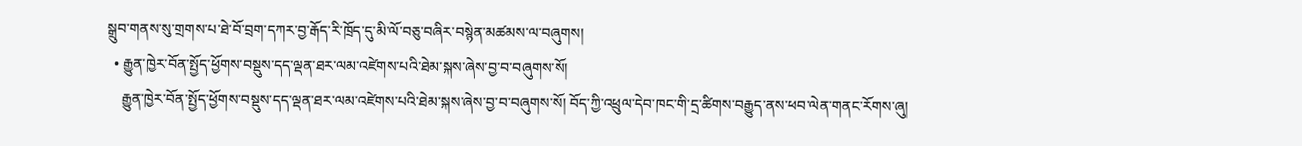སྒྲུབ་གནས་སུ་གྲགས་པ་ཐེ་བོ་བྲག་དཀར་བྱ་རྒོད་རི་ཁྲོད་དུ་མི་ལོ་བཅུ་བཞིར་བསྙེན་མཚམས་ལ་བཞུགས།
  • རྒྱུན་ཁྱེར་བོན་སྤྱོད་ཕྱོགས་བསྡུས་དད་ལྡན་ཐར་ལམ་འཛེགས་པའི་ཐེམ་སྐས་ཞེས་བྱ་བ་བཞུགས་སོ།
    རྒྱུན་ཁྱེར་བོན་སྤྱོད་ཕྱོགས་བསྡུས་དད་ལྡན་ཐར་ལམ་འཛེགས་པའི་ཐེམ་སྐས་ཞེས་བྱ་བ་བཞུགས་སོ། བོད་ཀྱི་འཕྲུལ་དེབ་ཁང་གི་དྲ་ཚིགས་བརྒྱུད་ནས་ཕབ་ལེན་གནང་རོགས་ཞུ།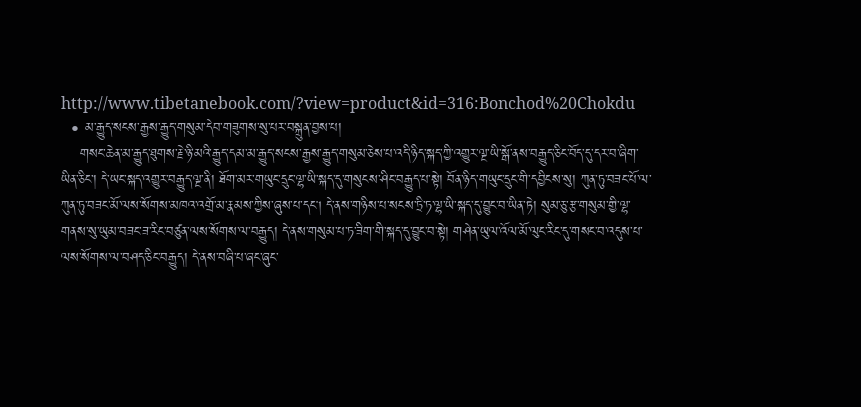http://www.tibetanebook.com/?view=product&id=316:Bonchod%20Chokdu
  • མ་རྒྱུད་སངས་རྒྱས་རྒྱུད་གསུམ་དེབ་གཟུགས་སུ་པར་བསྐྲུན་བྱས་པ།
    གསང་ཆེན་མ་རྒྱུད་ཐུགས་རྗེ་ཉི་མའི་རྒྱུད་དམ་མ་རྒྱུད་སངས་རྒྱས་རྒྱུད་གསུམ་ཅེས་པ་འདི་ཉིད་སྐད་ཀྱི་འགྱུར་ལྔ་ཡི་སྒོ་ནས་བརྒྱུད་ཅིང་བོད་དུ་དར་བ་ཞིག་ཡིན་ཅིང་། དེ་ཡང་སྐད་འགྱུར་བརྒྱུད་ལྔ་ནི། ཐོག་མར་གཡུང་དྲུང་ལྷ་ཡི་སྐད་དུ་གསུངས་ཤིང་བརྒྱུད་པ་སྟེ། བོན་ཉིད་གཡུང་དྲུང་གི་དབྱིངས་སུ། ཀུན་ཏུ་བཟང་པོ་ལ་ཀུན་ཏུ་བཟང་མོ་ལས་སོགས་མཁའ་འགྲོ་མ་རྣམས་ཀྱིས་ཞུས་པ་དང། དེ་ནས་གཉིས་པ་སངས་ཏྲི་ཏ་ལྷ་ཡི་སྐད་དུ་བྱུང་བ་ཡིན་ཏེ། སུམ་ཅུ་རྩ་གསུམ་གྱི་ལྷ་གནས་སུ་ཡུམ་བཟང་ཟ་རིང་བཙུན་ལས་སོགས་ལ་བརྒྱུད། དེ་ནས་གསུམ་པ་ཏ་ཟིག་གི་སྐད་དུ་བྱུང་བ་སྟེ། གཤེན་ཡུལ་འོལ་མོ་ལུང་རིང་དུ་གསང་བ་འདུས་པ་ལས་སོགས་ལ་བཤད་ཅིང་བརྒྱུད། དེ་ནས་བཞི་པ་ཞང་ཞུང་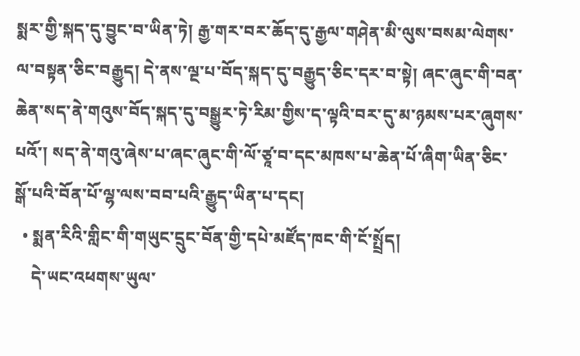སྨར་གྱི་སྐད་དུ་བྱུང་བ་ཡིན་ཏེ། རྒྱ་གར་བར་ཆོད་དུ་རྒྱལ་གཤེན་མི་ལུས་བསམ་ལེགས་ལ་བསྟན་ཅིང་བརྒྱུད། དེ་ནས་ལྔ་པ་བོད་སྐད་དུ་བརྒྱུད་ཅིང་དར་བ་སྟེ། ཞང་ཞུང་གི་བན་ཆེན་སད་ནེ་གའུས་བོད་སྐད་དུ་བསྒྱུར་ཏེ་རིམ་གྱིས་ད་ལྟའི་བར་དུ་མ་ཉམས་པར་ཞུགས་པའོ་། སད་ནེ་གའུ་ཞེས་པ་ཞང་ཞུང་གི་ལོ་ཙཱ་བ་དང་མཁས་པ་ཆེན་པོ་ཞིག་ཡིན་ཅིང་སྒོ་པའི་བོན་པོ་ལྷ་ལས་བབ་པའི་རྒྱུད་ཡིན་པ་དང།
  • སྨན་རིའི་གླིང་གི་གཡུང་དྲུང་བོན་གྱི་དཔེ་མཛོད་ཁང་གི་ངོ་སྤྲོད།
    དེ་ཡང་འཕགས་ཡུལ་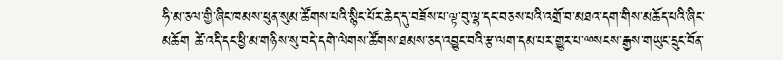ཧི་མ་ཅལ་གྱི་ཞིང་ཁམས་ཕུན་སུམ་ཚོགས་པའི་སྙིང་པོར་ཆེད་དུ་བཟོས་པ་ལྟ་བུ་ལྷ་དང་བཅས་པའི་འགྲོ་བ་མཐའ་དག་གིས་མཆོད་པའི་ཞིང་མཆོག ཚེ་འདི་དང་ཕྱི་མ་གཉིས་སུ་བདེ་དགེ་ལེགས་ཚོགས་ཐམས་ཅད་འབྱུང་བའི་རྩ་ལག་དམ་པར་གྱུར་པ་ྋསངས་རྒྱས་གཡུང་དྲུང་བོན་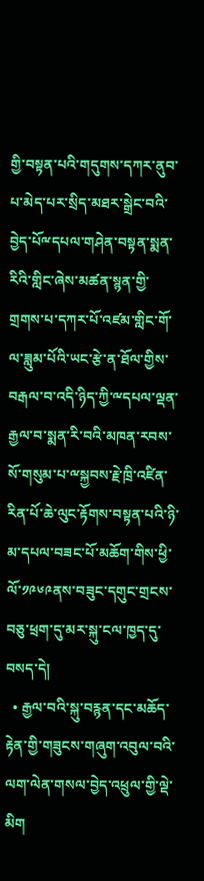གྱི་བསྟན་པའི་གདུགས་དཀར་ནུབ་པ་མེད་པར་སྲིད་མཐར་སྒྲེང་བའི་བྱེད་པོྋདཔལ་གཤེན་བསྟན་སྨན་རིའི་གླིང་ཞེས་མཚན་སྙན་གྱི་གྲགས་པ་དཀར་པོ་འཛམ་གླིང་གོ་ལ་ཟླུམ་པོའི་ཡང་རྩེ་ན་ཐོལ་གྱིས་བརྒལ་བ་འདི་ཉིད་ཀྱི་ྋདཔལ་ལྡན་རྒྱལ་བ་སྨན་རི་བའི་མཁན་རབས་སོ་གསུམ་པ་ྋསྐྱབས་རྗེ་ཁྲི་འཛིན་རིན་པོ་ཆེ་ལུང་རྟོགས་བསྟན་པའི་ཉི་མ་དཔལ་བཟང་པོ་མཆོག་གིས་ཕྱི་ལོ་༡༩༦༩ནས་བཟུང་དགུང་གྲངས་བཅུ་ཕྲག་དུ་མར་སྐུ་ངལ་ཁྱད་དུ་བསད་དེ།
  • རྒྱལ་བའི་སྐུ་བརྙན་དང་མཆོད་རྟེན་གྱི་གཟུངས་གཞུག་འབུལ་བའི་ལག་ལེན་གསལ་བྱེད་འཕྲུལ་གྱི་ལྡེ་མིག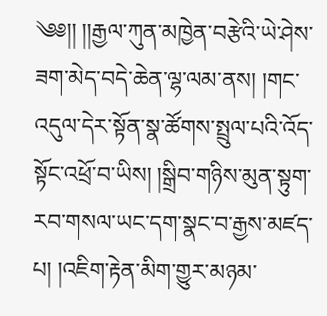༄༅།། །།རྒྱལ་ཀུན་མཁྱེན་བརྩེའི་ཡེ་ཤེས་ཟག་མེད་བདེ་ཆེན་ལྷ་ལམ་ནས། །གང་འདུལ་དེར་སྟོན་སྣ་ཚོགས་སྤྲུལ་པའི་འོད་སྟོང་འཕྲོ་བ་ཡིས། །སྒྲིབ་གཉིས་མུན་སྟུག་རབ་གསལ་ཡང་དག་སྣང་བ་རྒྱས་མཛད་པ། །འཇིག་རྟེན་མིག་གྱུར་མཉམ་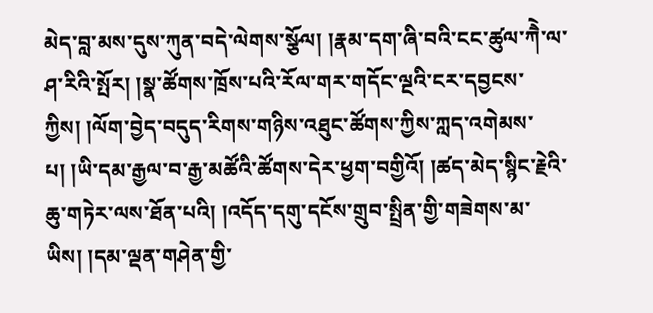མེད་བླ་མས་དུས་ཀུན་བདེ་ལེགས་སྩོལ། །རྣམ་དག་ཞི་བའི་ངང་ཚུལ་ཀཻེ་ལ་ཤ་རིའི་སྤོར། །སྣ་ཚོགས་ཁྲོས་པའི་རོལ་གར་གདོང་ལྔའི་ངར་དབྱངས་ཀྱིས། །ལོག་བྱེད་བདུད་རིགས་གཉིས་འཐུང་ཚོགས་ཀྱིས་ཀླད་འགེམས་པ། །ཡི་དམ་རྒྱལ་བ་རྒྱ་མཚོའི་ཚོགས་དེར་ཕྱག་བགྱིའོ། །ཚད་མེད་སྙིང་རྗེའི་ཆུ་གཏེར་ལས་ཐོན་པའི། །འདོད་དགུ་དངོས་གྲུབ་སྤྲིན་གྱི་གཟེགས་མ་ཡིས། །དམ་ལྡན་གཤེན་གྱི་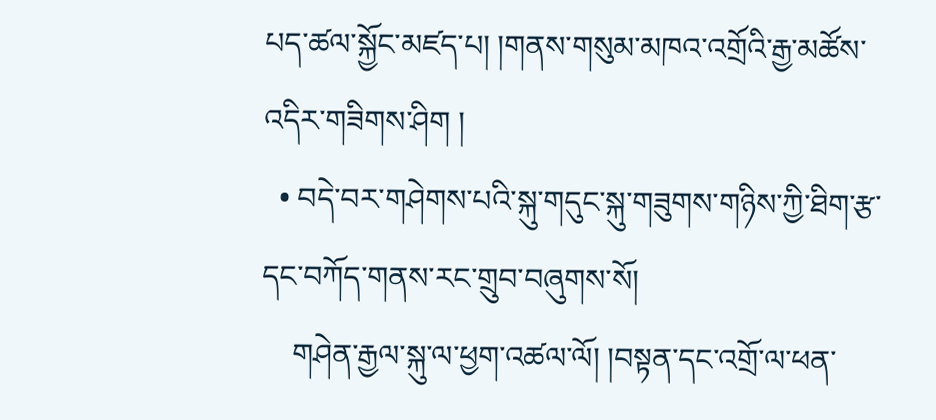པད་ཚལ་སྐྱོང་མཛད་པ། །གནས་གསུམ་མཁའ་འགྲོའི་རྒྱ་མཚོས་འདིར་གཟིགས་ཤིག །
  • བདེ་བར་གཤེགས་པའི་སྐུ་གདུང་སྐུ་གཟུགས་གཉིས་ཀྱི་ཐིག་རྩ་དང་བཀོད་གནས་རང་གྲུབ་བཞུགས་སོ།
    གཤེན་རྒྱལ་སྐུ་ལ་ཕྱག་འཚལ་ལོ། །བསྟན་དང་འགྲོ་ལ་ཕན་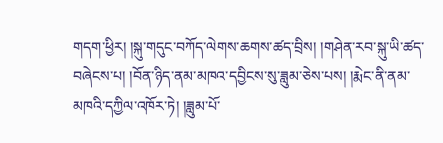གདག་ཕྱིར། །སྐུ་གདུང་བཀོད་ལེགས་ཆགས་ཚད་བྲིས། །གཤེན་རབ་སྐུ་ཡི་ཚད་བཞེངས་པ། །བོན་ཉིད་ནམ་མཁའ་དབྱིངས་སུ་ཟླུམ་ཅེས་པས། །རྨེང་ནི་ནམ་མཁའི་དཀྱིལ་འཁོར་ཏེ། །ཟླུམ་པོ་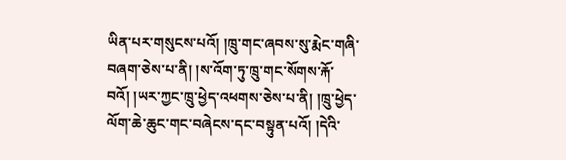ཡིན་པར་གསུངས་པའོ། །ཁྲུ་གང་ཞབས་སུ་རྨེང་གཞི་བཞག་ཅེས་པ་ནི། །ས་འོག་ཏུ་ཁྲུ་གང་སོགས་རྐོ་བའོ། །ཡར་ཀྱང་ཁྲུ་ཕྱེད་འཕགས་ཅེས་པ་ནི། །ཁྲུ་ཕྱེད་ལོག་ཆེ་ཆུང་གང་བཞེངས་དང་བསྟུན་པའོ། །དེའི་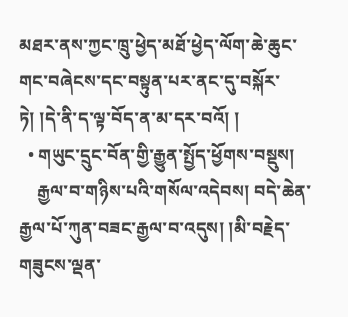མཐར་ནས་ཀྱང་ཁྲུ་ཕྱེད་མཐོ་ཕྱེད་ལོག་ཆེ་ཆུང་གང་བཞེངས་དང་བསྟུན་པར་ནང་དུ་བསྐོར་ཏེ། །དེ་ནི་ད་ལྟ་བོད་ན་མ་དར་བའོ། །
  • གཡུང་དྲུང་བོན་གྱི་རྒྱུན་སྤྱོད་ཕྱོགས་བསྡུས།
    རྒྱལ་བ་གཉིས་པའི་གསོལ་འདེབས། བདེ་ཆེན་རྒྱལ་པོ་ཀུན་བཟང་རྒྱལ་བ་འདུས། །མི་བརྗེད་གཟུངས་ལྡན་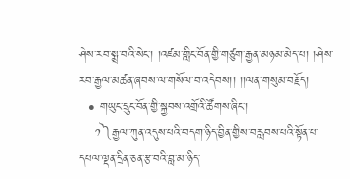ཤེས་རབ་སྨྲ་བའི་སེང་། །འཛམ་གླིང་བོན་གྱི་གཙུག་རྒྱན་མཉམ་མེད་པ། །ཤེས་རབ་རྒྱལ་མཚན་ཞབས་ལ་གསོལ་བ་འདེབས།། །།ལན་གསུམ་བརྗོད།
  • གཡུང་དྲུང་བོན་གྱི་སྐྱབས་འགྲོའི་ཚོགས་ཞིང་།
    ༡༽རྒྱལ་ཀུན་འདུས་པའི་བདག་ཉིད་བྱིན་གྱིས་བརླབས་པའི་སྟོན་པ་དཔལ་ལྡན་དྲིན་ཅན་རྩ་བའི་བླ་མ་ཉིད་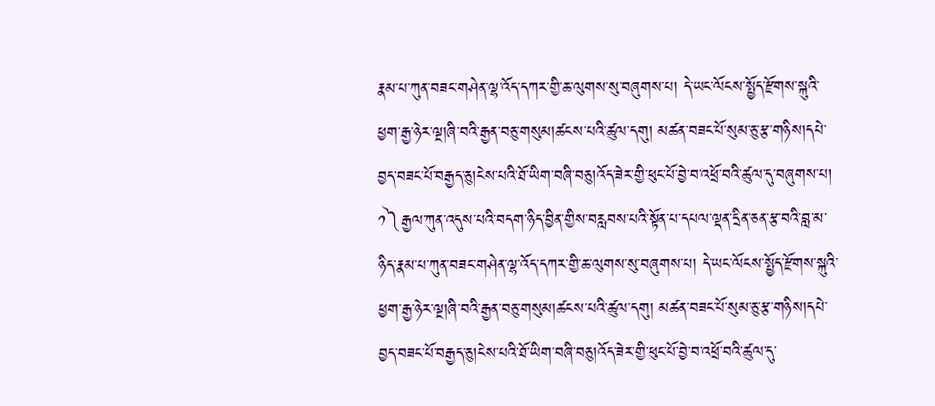རྣམ་པ་ཀུན་བཟང་གཤེན་ལྷ་འོད་དཀར་གྱི་ཆ་ལུགས་སུ་བཞུགས་པ། དེ་ཡང་ལོངས་སྤྱོད་རྫོགས་སྐུའི་ཕྱག་རྒྱ་ཉེར་ལྔ།ཞི་བའི་རྒྱན་བཅུ་གསུམ།ཚངས་པའི་ཚུལ་དགུ། མཚན་བཟང་པོ་སུམ་ཅུ་རྩ་གཉིས།དཔེ་བྱད་བཟང་པོ་བརྒྱད་ཅུ།ངེས་པའི་ཐོ་ཡིག་བཞི་བཅུ།འོད་ཟེར་གྱི་ཕུང་པོ་བྱེ་བ་འཕྲོ་བའི་ཚུལ་དུ་བཞུགས་པ། ༡༽རྒྱལ་ཀུན་འདུས་པའི་བདག་ཉིད་བྱིན་གྱིས་བརླབས་པའི་སྟོན་པ་དཔལ་ལྡན་དྲིན་ཅན་རྩ་བའི་བླ་མ་ཉིད་རྣམ་པ་ཀུན་བཟང་གཤེན་ལྷ་འོད་དཀར་གྱི་ཆ་ལུགས་སུ་བཞུགས་པ། དེ་ཡང་ལོངས་སྤྱོད་རྫོགས་སྐུའི་ཕྱག་རྒྱ་ཉེར་ལྔ།ཞི་བའི་རྒྱན་བཅུ་གསུམ།ཚངས་པའི་ཚུལ་དགུ། མཚན་བཟང་པོ་སུམ་ཅུ་རྩ་གཉིས།དཔེ་བྱད་བཟང་པོ་བརྒྱད་ཅུ།ངེས་པའི་ཐོ་ཡིག་བཞི་བཅུ།འོད་ཟེར་གྱི་ཕུང་པོ་བྱེ་བ་འཕྲོ་བའི་ཚུལ་དུ་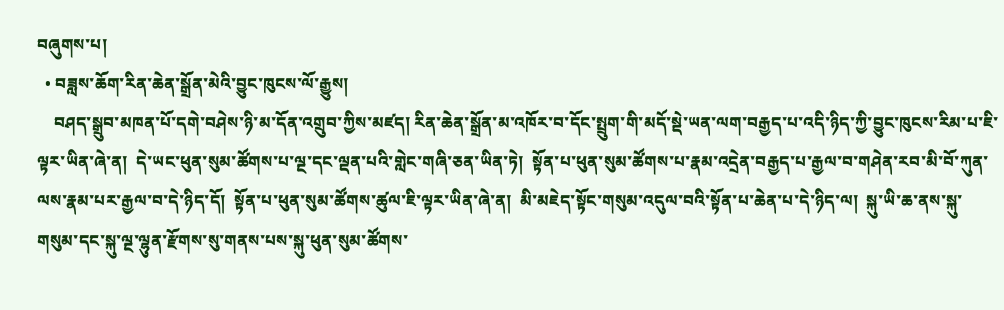བཞུགས་པ།
  • བཟླས་ཆོག་རིན་ཆེན་སྒྲོན་མེའི་བྱུང་ཁུངས་ལོ་རྒྱུས།
    བཤད་སྒྲུབ་མཁན་པོ་དགེ་བཤེས་ཉི་མ་དོན་འགྲུབ་ཀྱིས་མཛད། རིན་ཆེན་སྒྲོན་མ་འཁོར་བ་དོང་སྤྲུག་གི་མདོ་སྡེ་ཡན་ལག་བརྒྱད་པ་འདི་ཉིད་ཀྱི་བྱུང་ཁུངས་རིམ་པ་ཇི་ལྟར་ཡིན་ཞེ་ན།  དེ་ཡང་ཕུན་སུམ་ཚོགས་པ་ལྔ་དང་ལྡན་པའི་གླེང་གཞི་ཅན་ཡིན་ཏེ།  སྟོན་པ་ཕུན་སུམ་ཚོགས་པ་རྣམ་འདྲེན་བརྒྱད་པ་རྒྱལ་བ་གཤེན་རབ་མི་བོ་ཀུན་ལས་རྣམ་པར་རྒྱལ་བ་དེ་ཉིད་དོ།  སྟོན་པ་ཕུན་སུམ་ཚོགས་ཚུལ་ཇི་ལྟར་ཡིན་ཞེ་ན།  མི་མཇེད་སྟོང་གསུམ་འདུལ་བའི་སྟོན་པ་ཆེན་པ་དེ་ཉིད་ལ།  སྐུ་ཡི་ཆ་ནས་སྐུ་གསུམ་དང་སྐུ་ལྔ་ལྷུན་རྫོགས་སུ་གནས་པས་སྐུ་ཕུན་སུམ་ཚོགས་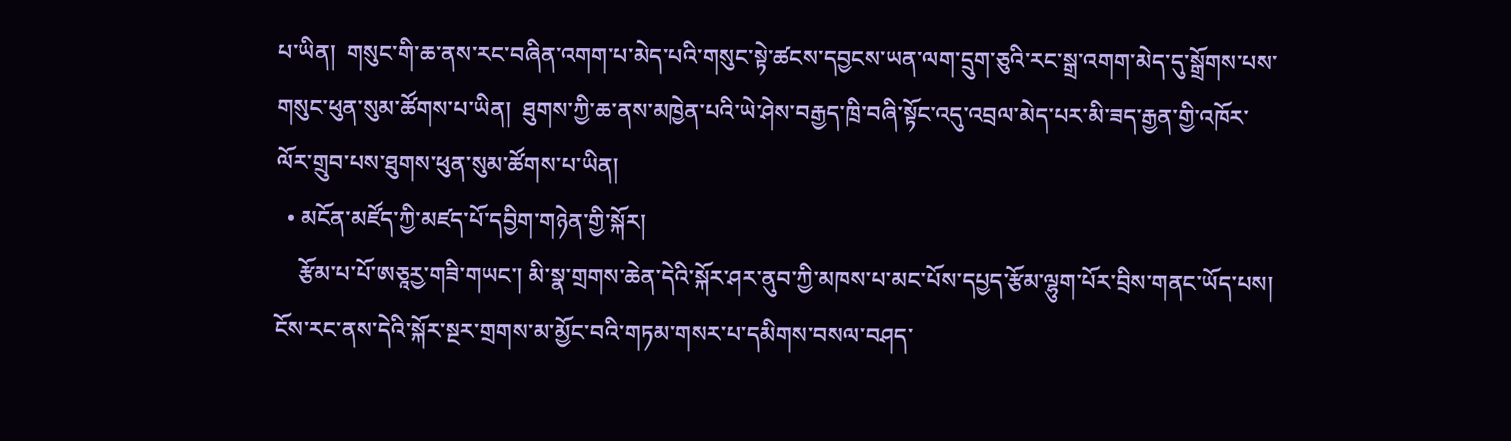པ་ཡིན།  གསུང་གི་ཆ་ནས་རང་བཞིན་འགག་པ་མེད་པའི་གསུང་སྟེ་ཚངས་དབྱངས་ཡན་ལག་དྲུག་ཅུའི་རང་སྒྲ་འགག་མེད་དུ་སྒྲོགས་པས་གསུང་ཕུན་སུམ་ཚོགས་པ་ཡིན།  ཐུགས་ཀྱི་ཆ་ནས་མཁྱེན་པའི་ཡེ་ཤེས་བརྒྱད་ཁྲི་བཞི་སྟོང་འདུ་འབྲལ་མེད་པར་མི་ཟད་རྒྱན་གྱི་འཁོར་ལོར་གྲུབ་པས་ཐུགས་ཕུན་སུམ་ཚོགས་པ་ཡིན།
  • མངོན་མཛོད་ཀྱི་མཛད་པོ་དབྱིག་གཉེན་གྱི་སྐོར།
    རྩོམ་པ་པོ་ཨཅཱརྱ་གཟི་གཡང་། མི་སྣ་གྲགས་ཆེན་དེའི་སྐོར་ཤར་ནུབ་ཀྱི་མཁས་པ་མང་པོས་དཔྱད་རྩོམ་ལྷུག་པོར་བྲིས་གནང་ཡོད་པས། ངོས་རང་ནས་དེའི་སྐོར་སྔར་གྲགས་མ་མྱོང་བའི་གཏམ་གསར་པ་དམིགས་བསལ་བཤད་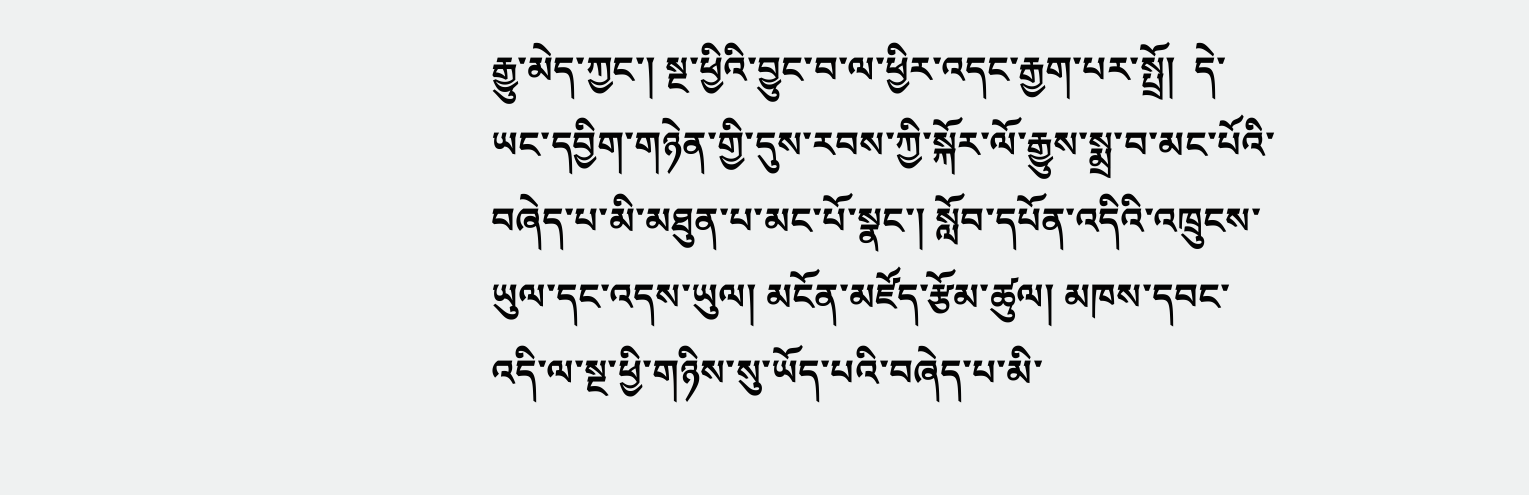རྒྱུ་མེད་ཀྱང་། སྔ་ཕྱིའི་བྱུང་བ་ལ་ཕྱིར་འདང་རྒྱག་པར་སྤྲོ།  དེ་ཡང་དབྱིག་གཉེན་གྱི་དུས་རབས་ཀྱི་སྐོར་ལོ་རྒྱུས་སྨྲ་བ་མང་པོའི་བཞེད་པ་མི་མཐུན་པ་མང་པོ་སྣང་། སློབ་དཔོན་འདིའི་འཁྲུངས་ཡུལ་དང་འདས་ཡུལ། མངོན་མཛོད་རྩོམ་ཚུལ། མཁས་དབང་འདི་ལ་སྔ་ཕྱི་གཉིས་སུ་ཡོད་པའི་བཞེད་པ་མི་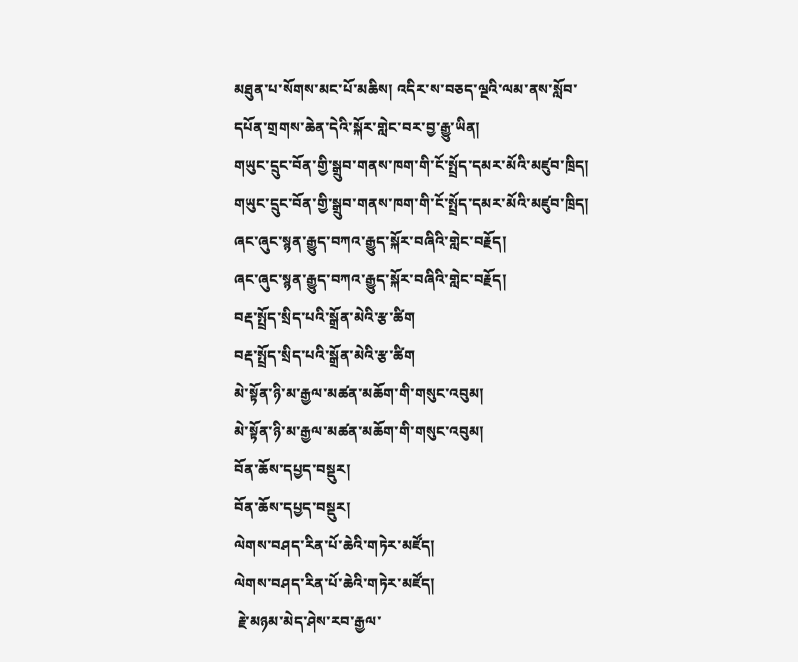མཐུན་པ་སོགས་མང་པོ་མཆིས། འདིར་ས་བཅད་ལྔའི་ལམ་ནས་སློབ་དཔོན་གྲགས་ཆེན་དེའི་སྐོར་གླེང་བར་བྱ་རྒྱུ་ཡིན།
གཡུང་དྲུང་བོན་གྱི་སྒྲུབ་གནས་ཁག་གི་ངོ་སྤྲོད་དམར་མོའི་མཛུབ་ཁྲིད།
གཡུང་དྲུང་བོན་གྱི་སྒྲུབ་གནས་ཁག་གི་ངོ་སྤྲོད་དམར་མོའི་མཛུབ་ཁྲིད།
ཞང་ཞུང་སྙན་རྒྱུད་བཀའ་རྒྱུད་སྐོར་བཞིའི་གླེང་བརྗོད།
ཞང་ཞུང་སྙན་རྒྱུད་བཀའ་རྒྱུད་སྐོར་བཞིའི་གླེང་བརྗོད།
བརྡ་སྤྲོད་སྲིད་པའི་སྒྲོན་མེའི་རྩ་ཚིག
བརྡ་སྤྲོད་སྲིད་པའི་སྒྲོན་མེའི་རྩ་ཚིག
མེ་སྟོན་ཉི་མ་རྒྱལ་མཚན་མཆོག་གི་གསུང་འབུམ།
མེ་སྟོན་ཉི་མ་རྒྱལ་མཚན་མཆོག་གི་གསུང་འབུམ།
བོན་ཆོས་དཔྱད་བསྡུར།
བོན་ཆོས་དཔྱད་བསྡུར།
ལེགས་བཤད་རིན་པོ་ཆེའི་གཏེར་མཛོད།
ལེགས་བཤད་རིན་པོ་ཆེའི་གཏེར་མཛོད།
 རྗེ་མཉམ་མེད་ཤེས་རབ་རྒྱལ་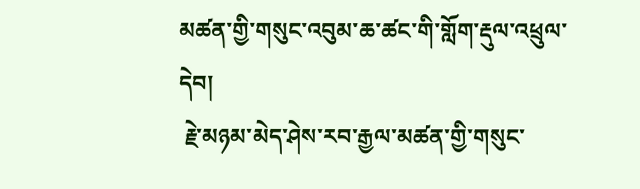མཚན་གྱི་གསུང་འབུམ་ཆ་ཚང་གི་གློག་རྡུལ་འཕྲུལ་དེབ།
 རྗེ་མཉམ་མེད་ཤེས་རབ་རྒྱལ་མཚན་གྱི་གསུང་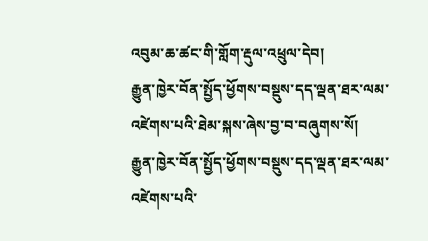འབུམ་ཆ་ཚང་གི་གློག་རྡུལ་འཕྲུལ་དེབ།
རྒྱུན་ཁྱེར་བོན་སྤྱོད་ཕྱོགས་བསྡུས་དད་ལྡན་ཐར་ལམ་འཛེགས་པའི་ཐེམ་སྐས་ཞེས་བྱ་བ་བཞུགས་སོ།
རྒྱུན་ཁྱེར་བོན་སྤྱོད་ཕྱོགས་བསྡུས་དད་ལྡན་ཐར་ལམ་འཛེགས་པའི་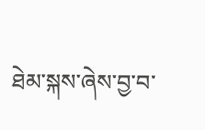ཐེམ་སྐས་ཞེས་བྱ་བ་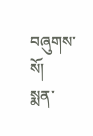བཞུགས་སོ།
སྨན་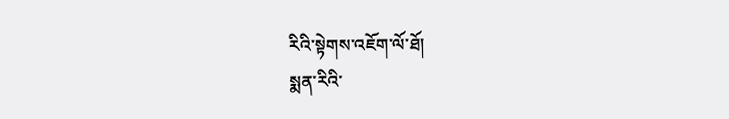རིའི་སྟེགས་འཇོག་ལོ་ཐོ།
སྨན་རིའི་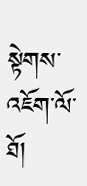སྟེགས་འཇོག་ལོ་ཐོ།